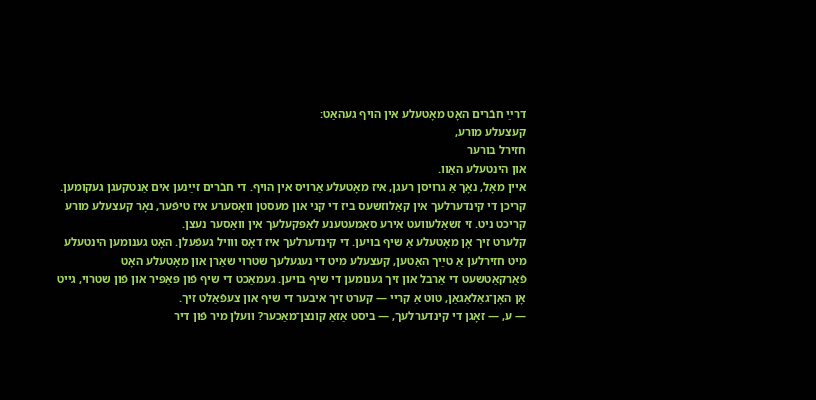דרײַ חבֿרים האָט מאָטעלע אין הויף געהאַט:
קעצעלע מורע,
חזירל בורער
און הינטעלע האַוו.
איין מאָל, נאָך אַ גרויסן רעגן, איז מאָטעלע אַרויס אין הויף. די חבֿרים זײַנען אים אַנטקעגן געקומען.
קריכן די קינדערלעך אין קאַלוזשעס ביז די קני און מעסטן וואָסערע איז טיפֿער, נאָר קעצעלע מורע קריכט ניט. זי זשאַלעוועט אירע סאַמעטענע לאַפּקעלעך אין וואַסער נעצן.
קלערט זיך אָן מאָטעלע אַ שיף בויען. די קינדערלעך איז דאָס ווויל געפֿעלן. האָט גענומען הינטעלע מיט חזירלען אַ טײַך האַטען, קעצעלע מיט די נעגעלעך שטרוי שאַרן און מאָטעלע האָט פֿאַרקאַטשעט די אַרבל און זיך גענומען די שיף בויען. געמאַכט די שיף פֿון פּאַפּיר און פֿון שטרוי, גייט אָן האָן־גאַלאַגאַן, טוט אַ קריי — קערט זיך איבער די שיף און צעפֿאַלט זיך.
— ע, — זאָגן די קינדערלעך, — ביסט אַזאַ קונצן־מאַכער? וועלן מיר פֿון דיר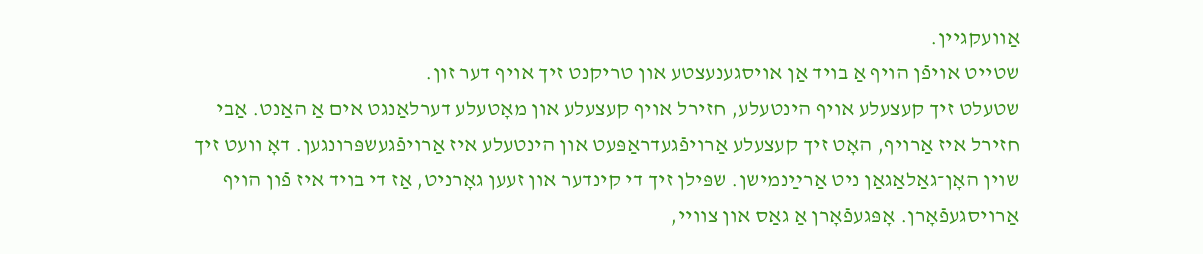אַוועקגיין.
שטייט אויפֿן הויף אַ בויד אַן אויסגענעצטע און טריקנט זיך אויף דער זון.
שטעלט זיך קעצעלע אויף הינטעלע, חזירל אויף קעצעלע און מאָטעלע דערלאַנגט אים אַ האַנט. אַבי חזירל איז אַרויף, האָט זיך קעצעלע אַרויפֿגעדראַפּעט און הינטעלע איז אַרויפֿגעשפּרונגען. דאָ וועט זיך שוין האָן־גאַלאַגאַן ניט אַרײַנמישן. שפּילן זיך די קינדער און זעען גאָרניט, אַז די בויד איז פֿון הויף אַרויסגעפֿאָרן. אָפּגעפֿאָרן אַ גאַס און צוויי,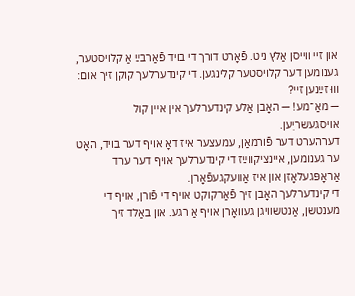און זיי ווייסן אַלץ ניט. פֿאָרט דורך די בויד פֿאַרבײַ אַ קלויסטער, גענומען דער קלויסטער קלינגען. די קינדערלעך קוקן זיך אום: וווּ זײַנען זיי?
— מאַ־מע! — האָבן אַלע קינדערלעך אין איין קול אויסגעשריִען.
דערהערט דער פֿורמאַן, עמעצער איז דאָ אויף דער בויד, האָט ער גענומען, איינציקווײַז די קינדערלעך אויף דער ערד אַראָפּגעלאָזן און איז אַוועקגעפֿאָרן.
די קינדערלעך האָבן זיך פֿאַרקוקט אויף די פֿורן, אויף די מענטשן, אַנטשוויגן געוואָרן אויף אַ רגע. און באַלד זיך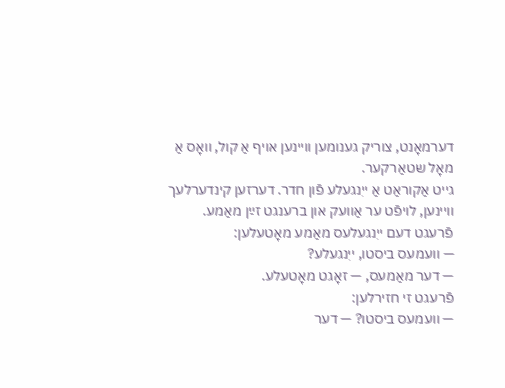דערמאָנט, צוריק גענומען וויינען אויף אַ קול, וואָס אַ מאָל שטאַרקער.
גייט אַקוראַט אַ ייִנגעלע פֿון חדר. דערזען קינדערלעך וויינען, לויפֿט ער אַוועק און ברענגט זײַן מאַמע.
פֿרעגט דעם ייִנגעלעס מאַמע מאָטעלען:
— וועמעס ביסטו, ייִנגעלע?
— דער מאַמעס, — זאָגט מאָטעלע.
פֿרעגט זי חזירלען:
— וועמעס ביסטו? — דער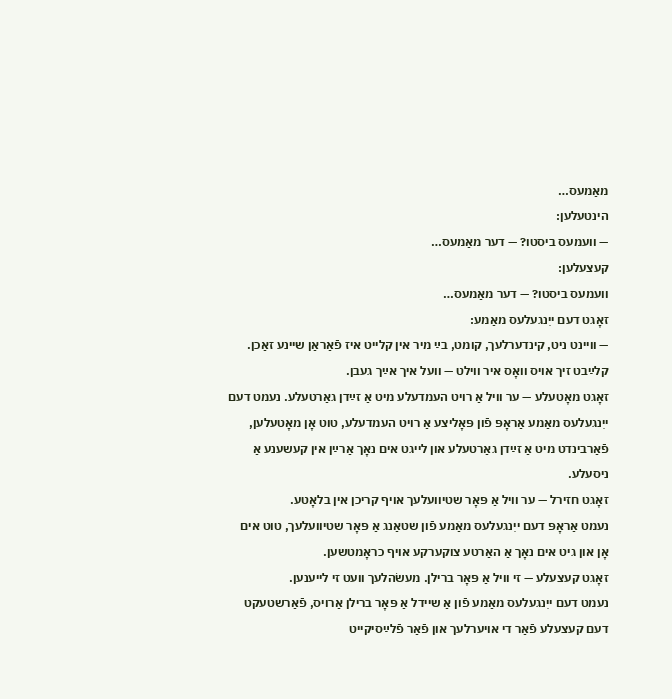מאַמעס…
הינטעלען:
— וועמעס ביסטו? — דער מאַמעס…
קעצעלען:
וועמעס ביסטו? — דער מאַמעס…
זאָגט דעם ייִנגעלעס מאַמע:
— וויינט ניט, קינדערלעך, קומט, בײַ מיר אין קלייט איז פֿאַראַן שיינע זאַכן. קלײַבט זיך אויס וואָס איר ווילט — וועל איך אײַך געבן.
זאָגט מאָטעלע — ער וויל אַ רויט העמדעלע מיט אַ זײַדן גאַרטעלע. נעמט דעם ייִנגעלעס מאַמע אַראָפּ פֿון פּאָליצע אַ רויט העמדעלע, טוט אָן מאָטעלען, פֿאַרבינדט מיט אַ זײַדן גאַרטעלע און לייגט אים נאָך אַרײַן אין קעשענע אַ ניסעלע.
זאָגט חזירל — ער וויל אַ פּאָר שטיוועלעך אויף קריכן אין בלאָטע.
נעמט אַראָפּ דעם ייִנגעלעס מאַמע פֿון שטאַנג אַ פּאָר שטיוועלעך, טוט אים אָן און גיט אים נאָך אַ האַרטע צוקערקע אויף כראָמטשען.
זאָגט קעצעלע — זי וויל אַ פּאָר ברילן. מעשׂהלעך וועט זי לייענען.
נעמט דעם ייִנגעלעס מאַמע פֿון אַ שיידל אַ פּאָר ברילן אַרויס, פֿאַרשטעקט דעם קעצעלע פֿאַר די אויערלעך און פֿאַר פֿלײַסיקייט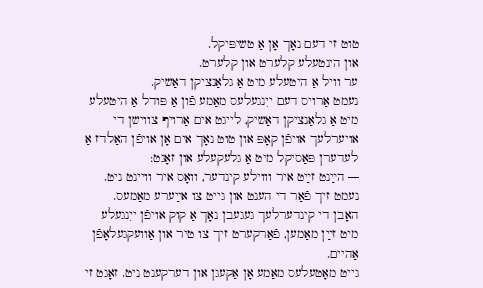טוט זי דעם נאָך אָן אַ טשיפּיקל.
און הינטעלע קלערט און קלערט.
ער וויל אַ היטעלע מיט אַ גלאַנציקן דאַשיק.
נעמט אַרויס דעם ייִנגעלעס מאַמע פֿון אַ פּודל אַ היטעלע מיט אַ גלאַנציקן דאַשיק, לייגט אים אַרויף צווישן די אויערלעך אויפֿן קאָפּ און טוט נאָך אים אָן אויפֿן האַלדז אַ לעדערן פּאַסיקל מיט אַ גלעקעלע און זאָגט:
— הײַנט זײַט איר וווילע קינדער, וואָס איר וויינט ניט. נעמט זיך פֿאַר די הענט און גייט צו אײַערע מאַמעס.
האָבן די קינדערלעך געגעבן נאָך אַ קוק אויפֿן ייִנגעלע מיט זײַן מאַמען, פֿאַרקערט זיך צו טיר און אַוועקגעלאָפֿן אַהיים.
גייט מאָטעלעס מאַמע אָן אַקעגן און דערקענט ניט. זאָגט זי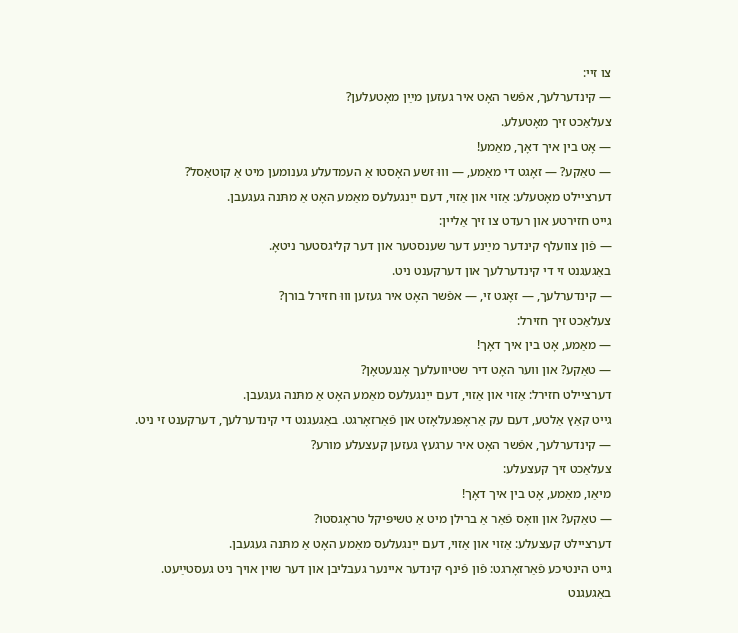צו זיי:
— קינדערלעך, אפֿשר האָט איר געזען מײַן מאָטעלען?
צעלאַכט זיך מאָטעלע.
— אָט בין איך דאָך, מאַמע!
— טאַקע? — זאָגט די מאַמע, — וווּ זשע האָסטו אַ העמדעלע גענומען מיט אַ קוטאַסל?
דערציילט מאָטעלע: אַזוי און אַזוי, דעם ייִנגעלעס מאַמע האָט אַ מתּנה געגעבן.
גייט חזירטע און רעדט צו זיך אַליין:
— פֿון צוועלף קינדער מײַנע דער שענסטער און דער קליגסטער ניטאָ.
באַגעגנט זי די קינדערלעך און דערקענט ניט.
— קינדערלעך, — זאָגט זי, — אפֿשר האָט איר געזען וווּ חזירל בורן?
צעלאַכט זיך חזירל:
— מאַמע, אָט בין איך דאָך!
— טאַקע? און ווער האָט דיר שטיוועלעך אָנגעטאָן?
דערציילט חזירל: אַזוי און אַזוי, דעם ייִנגעלעס מאַמע האָט אַ מתּנה געגעבן.
גייט קאַץ אַלטע, דעם עק אַראָפּגעלאָזט און פֿאַרזאָרגט. באַגעגנט די קינדערלעך, דערקענט זי ניט.
— קינדערלעך, אפֿשר האָט איר ערגעץ געזען קעצעלע מורע?
צעלאַכט זיך קעצעלע:
מיאַו, מאַמע, אָט בין איך דאָך!
— טאַקע? און וואָס פֿאַר אַ ברילן מיט אַ טשיפּיקל טראָגסטו?
דערציילט קעצעלע: אַזוי און אַזוי, דעם ייִנגעלעס מאַמע האָט אַ מתּנה געגעבן.
גייט הינטיכע פֿאַרזאָרגט: פֿון פֿינף קינדער איינער געבליבן און דער שוין אויך ניט געסטײַעט.
באַגעגנט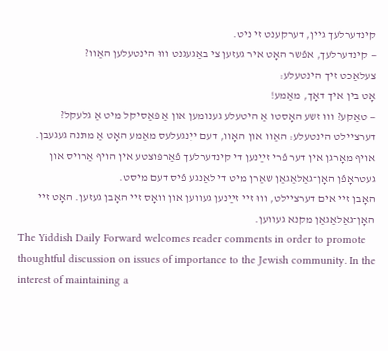קינדערלעך גיין, דערקענט זי ניט.
— קינדערלעך, אפֿשר האָט איר געזען צי באַגעגנט וווּ הינטעלען האַוו?
צעלאַכט זיך הינטעלע:
אָט בין איך דאָך, מאַמע!
— טאַקע? וווּ זשע האָסטו אַ היטעלע גענומען און אַ פּאַסיקל מיט אַ גלעקל?
דערציילט הינטעלע: האַוו און האָוו, דעם ייִנגעלעס מאַמע האָט אַ מתּנה געגעבן.
אויף מאָרגן אין דער פֿרי זײַנען די קינדערלעך פֿאַרפּוצטע אין הויף אַרויס און געטראָפֿן האָן־גאַלאַגאַן שאַרן מיט די לאַנגע פֿיס דעם מיסט.
האָבן זיי אים דערציילט, וווּ זיי זײַנען געווען און וואָס זיי האָבן געזען. האָט זיי האָן־גאַלאַגאַן מקנא געווען.
The Yiddish Daily Forward welcomes reader comments in order to promote thoughtful discussion on issues of importance to the Jewish community. In the interest of maintaining a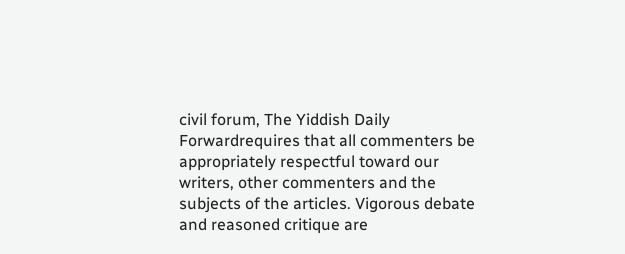civil forum, The Yiddish Daily Forwardrequires that all commenters be appropriately respectful toward our writers, other commenters and the subjects of the articles. Vigorous debate and reasoned critique are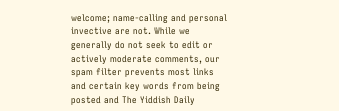welcome; name-calling and personal invective are not. While we generally do not seek to edit or actively moderate comments, our spam filter prevents most links and certain key words from being posted and The Yiddish Daily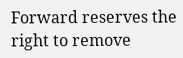Forward reserves the right to remove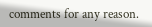comments for any reason.